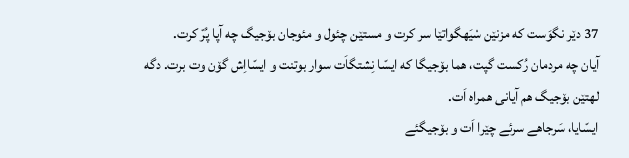37 دێر نگوَست که مزنێن سْیَهگواتێا سر کرت و مستێن چئول و مئوجان بۆجیگ چه آپا پُرّ کرت.
آیان چه مردمان رُکست گپت، هما بۆجیگا که ایسّا نِشتگاَت سوار بوتنت و ایسّااِش گۆن وت برت. دگه لهتێن بۆجیگ هم آیانی همراه اَت.
ایسّایا، سَرجاهے سرئے چێرا اَت و بۆجیگئے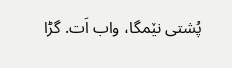پُشتی نێمگا، واب اَت. گڑا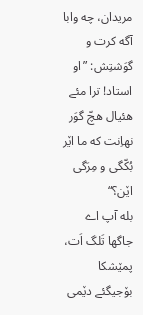مریدان، چه وابا آگه کرت و گوَشتِش: ”او استاد! ترا مئے هئیال هچّ گوَر نهاِنت که ما اێر بُکّگی و مِرَگی اێن؟“
بله آپ اے جاگها تَلگ اَت، پمێشکا بۆجیگئے دێمی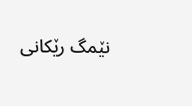نێمگ رێکانی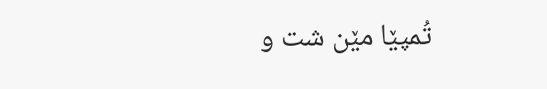تُمپێا مێن شت و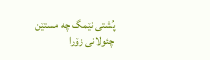پُشتی نێمگ چه مستێن چئولانی زۆرا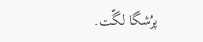پرُشگا لگّت.